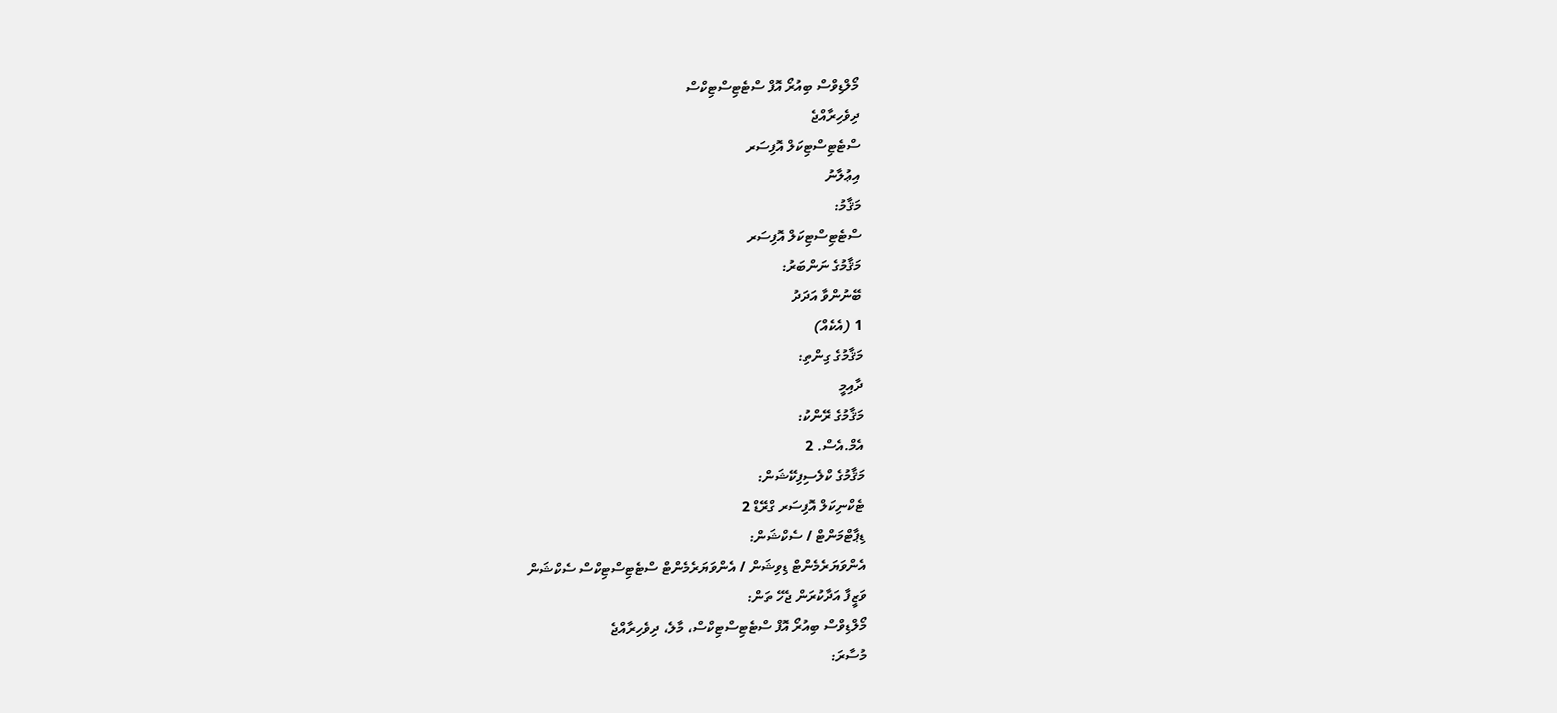މޯލްޑިވްސް ބިއުރޯ އޮފް ސްޓެޓިސްޓިކްސް
ދިވެހިރާއްޖެ
ސްޓެޓިސްޓިކަލް އޮފިސަރ
އިޢުލާނު
މަޤާމު:
ސްޓެޓިސްޓިކަލް އޮފިސަރ
މަޤާމުގެ ނަންބަރު:
ބޭނުންވާ އަދަދު
1 (އެކެއް)
މަޤާމުގެ ގިންތި:
ދާއިމީ
މަޤާމުގެ ރޭންކު:
އެމް.އެސް. 2
މަޤާމުގެ ކްލެސިފިކޭޝަން:
ޓެކްނިކަލް އޮފިސަރ ގްރޭޑް 2
ޑިޕާޓްމަންޓް / ސެކްޝަން:
އެންވަޔަރެމެންޓް ޑިވިޝަން / އެންވަޔަރެމެންޓް ސްޓެޓިސްޓިކްސް ސެކްޝަން
ވަޒީފާ އަދާކުރަން ޖެހޭ ތަން:
މޯލްޑިވްސް ބިއުރޯ އޮފް ސްޓެޓިސްޓިކްސް، މާލެ، ދިވެހިރާއްޖެ
މުސާރަ: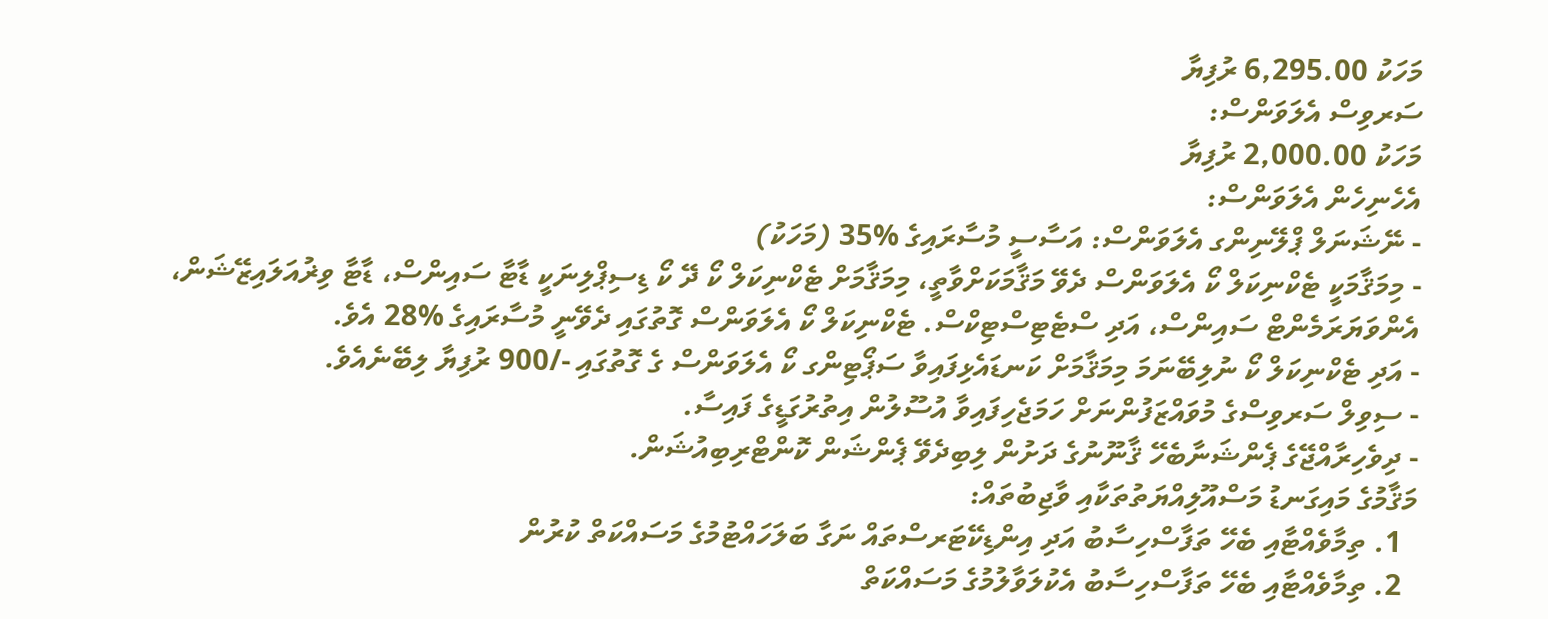މަހަކު 6,295.00 ރުފިޔާ
ސަރވިސް އެލަވަންސް:
މަހަކު 2,000.00 ރުފިޔާ
އެހެނިހެން އެލަވަންސް:
- ނޭޝަނަލް ޕްލޭނިންގ އެލަވަންސް: އަސާސީ މުސާރައިގެ %35 (މަހަކު)
- މިމަޤާމަކީ ޓެކްނިކަލް ކޯ އެލަވަންސް ދެވޭ މަޤާމަކަށްވާތީ، މިމަޤާމަށް ޓެކްނިކަލް ކޯ ދޭ ކޯ ޑިސިޕްލިނަކީ ޑާޓާ ސައިންސް، ޑާޓާ ވިޜުއަލައިޒޭޝަން، އެންވަޔަރަމެންޓް ސައިންސް، އަދި ސްޓެޓިސްޓިކްސް. ޓެކްނިކަލް ކޯ އެލަވަންސް ގޮތުގައި ދެވޭނީ މުސާރައިގެ %28 އެވެ.
- އަދި ޓެކްނިކަލް ކޯ ނުލިބޭނަމަ މިމަޤާމަށް ކަނޑައެޅިފައިވާ ސަޕޯޓިންގ ކޯ އެލަވަންސް ގެ ގޮތުގައި -/900 ރުފިޔާ ލިބޭނެއެވެ.
- ސިވިލް ސަރވިސްގެ މުވައްޒަފުންނަށް ހަމަޖެހިފައިވާ އުސޫލުން އިތުރުގަޑީގެ ފައިސާ.
- ދިވެހިރާއްޖޭގެ ޕެންޝަނާބެހޭ ޤާނޫނުގެ ދަށުން ލިބިދެވޭ ޕެންޝަން ކޮންޓްރިބިއުޝަން.
މަޤާމުގެ މައިގަނޑު މަސްއޫލިއްޔަތުތަކާއި ވާޖިބުތައް:
  1. ތިމާވެއްޓާއި ބެހޭ ތަފާސްހިސާބު އަދި އިންޑިކޭޓަރސްތައް ނަގާ ބަލަހައްޓުމުގެ މަސައްކަތް ކުރުން
  2. ތިމާވެއްޓާއި ބެހޭ ތަފާސްހިސާބު އެކުލަވާލުމުގެ މަސައްކަތް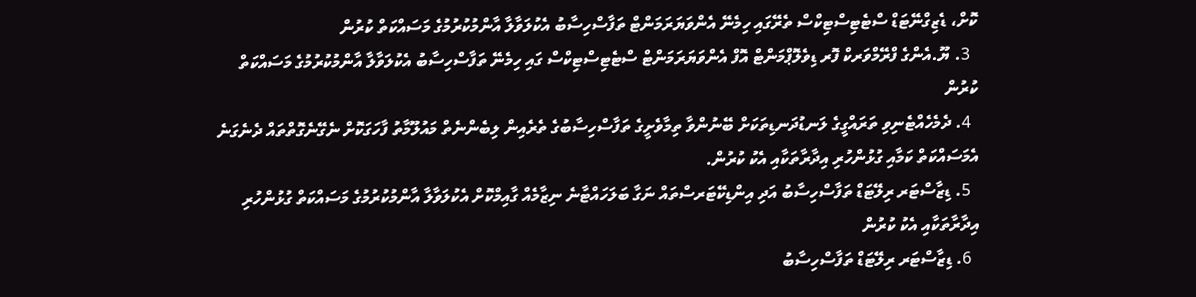ކޮށް، ޑެޒިގްނޭޓަޑް ސްޓެޓިސްޓިކްސް ތެރޭގައި ހިމެނޭ އެންވަޔަރަމަންޓް ތަފާސްހިސާބު އެކުލަވާލާ އާންމުކުރުމުގެ މަސައްކަތް ކުރުން
  3. ޔޫ.އެންގެ ފްރޭމްވަރކް ފޮރ ޑިވެލޮޕްމަންޓް އޮފް އެންވަޔަރަމަންޓް ސްޓެޓިސްޓިކްސް ގައި ހިމެނޭ ތަފާސްހިސާބު އެކުލަވާލާ އާންމުކުރުމުގެ މަސައްކަތް ކުރުން
  4. ދެމެހެއްޓެނިވި ތަރައްގީގެ ލަނޑުދަނޑިތަކަށް ބޭނުންވާ ތިމާވެށީގެ ތަފާސްހިސާބުގެ ތެރެއިން ލިބެންނެތް މައުލޫމާތު ފާހަގަކޮށް ނެގޭނެގޮތްތައް ދެނެގަނެ އެމަސައްކަތް ކަމާއި ގުޅުންހުރި އިދާރާތަކާއި އެކު ކުރުން.
  5. ޑިޒާސްޓަރ ރިލޭޓަޑް ތަފާސްހިސާބު އަދި އިންޑިކޭޓަރސްތައް ނަގާ ބަލަހައްޓާނެ ނިޒާމެއް ގާއިމްކޮށް އެކުލަވާލާ އާންމުކުރުމުގެ މަސައްކަތް ގުޅުންހުރި އިދާރާތަކާއި އެކު ކުރުން
  6. ޑިޒާސްޓަރ ރިލޭޓަޑް ތަފާސްހިސާބު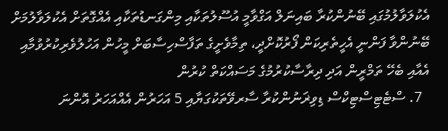އެކުލަވާލުމުގައި ބޭނުންކުރާ ބައިނަލް އަގްވާމީ އުސޫލުތަކާއި މިންގަނޑުތަކާއި އެއްގޮތަށް އެކުލަވާލުމަށް ބޭނުންވާ ފަންނީ އެހީތެރިކަން ފޯރުކޮށްދީ، ތިމާވެށީގެ ތަފާސްހިސާބަށް މީހުން އަހުލުވެރިކުރުވުމާއި އެއާއި ބެހޭ ތަމްރީން އަދި ދިރާސާކުރުމުގެ މަސައްކަތް ކުރުން
  7. ސްޓެޓިސްޓިކްސް ޑިވިޜަނުންކުރާ ސާރވޭތަކުގަޔާއި 5 އަހަރުން އެއްއަހަރު އޮންނަ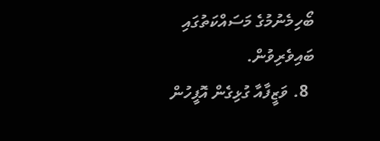ބޯހިމެނުމުގެ މަސައްކަތުގައި ބައިވެރިވުން.
  8. ވަޒީފާއާ ގުޅިގެން އޮފީހުން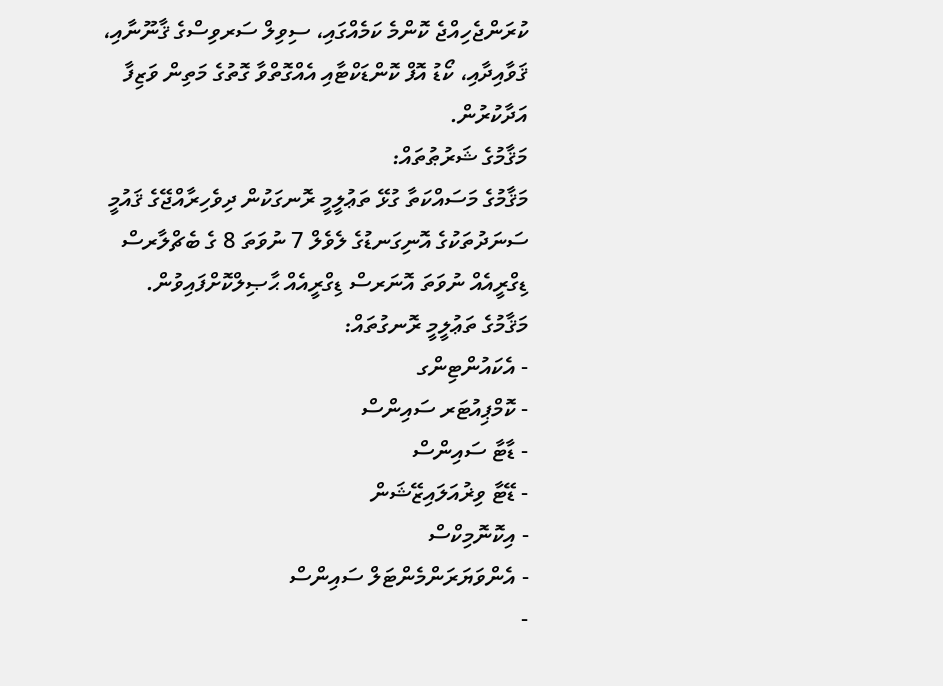ކުރަންޖެހިއްޖެ ކޮންމެ ކަމެއްގައި، ސިވިލް ސަރވިސްގެ ޤާނޫނާއި، ޤަވާއިދާއި، ކޯޑު އޮފް ކޮންޑަކްޓާއި އެއްގޮތްވާ ގޮތުގެ މަތިން ވަޒިފާ އަދާކުރުން.
މަޤާމުގެ ޝަރުޠުތައް:
މަޤާމުގެ މަސައްކަތާ ގުޅޭ ތަޢުލީމީ ރޮނގަކުން ދިވެހިރާއްޖޭގެ ޤައުމީ ސަނަދުތަކުގެ އޮނިގަނޑުގެ ލެވެލް 7 ނުވަތަ 8 ގެ ބެޗްލާރސް ޑިގްރީއެއް ނުވަތަ އޮނަރސް ޑިގްރީއެއް ޙާޞިލްކޮށްފައިވުން.
މަޤާމުގެ ތަޢުލީމީ ރޮނގުތައް:
- އެކައުންޓިންގ
- ކޮމްޕިއުޓަރ ސައިންސް
- ޑާޓާ ސައިންސް
- ޑޭޓާ ވިޜުއަލައިޒޭޝަން
- އިކޮނޮމިކްސް
- އެންވަޔަރަންމެންޓަލް ސައިންސް
-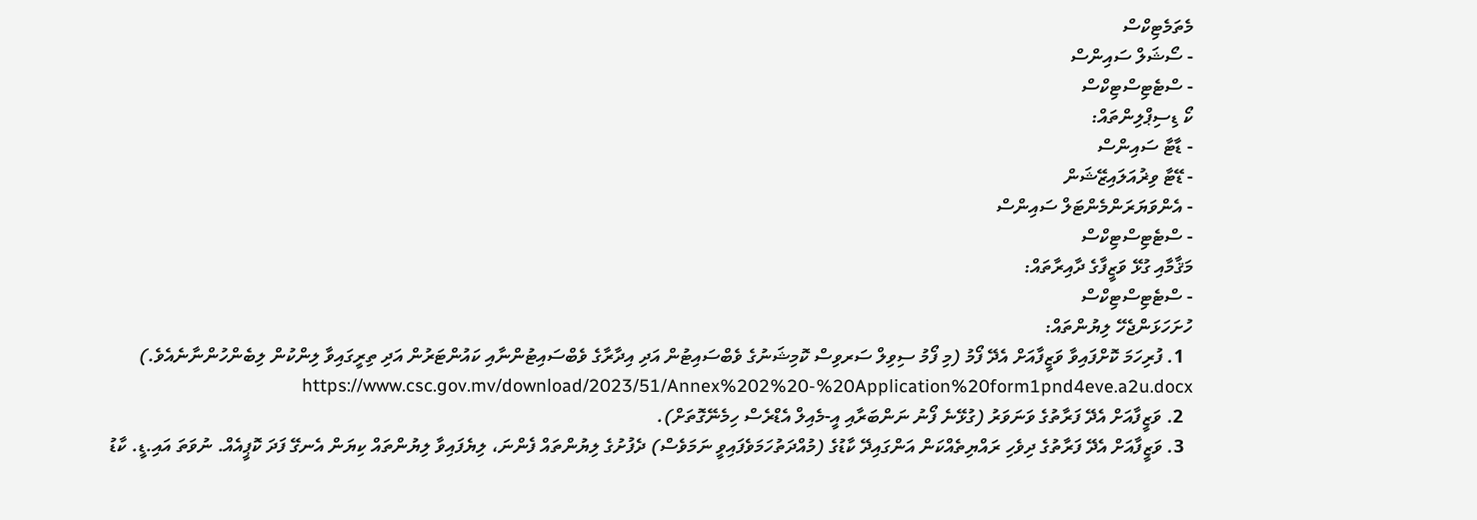މެތަމެޓިކްސް
- ސޯޝަލް ސައިންސް
- ސްޓެޓިސްޓިކްސް
ކޯ ޑިސިޕްލިންތައް:
- ޑާޓާ ސައިންސް
- ޑޭޓާ ވިޜުއަލައިޒޭޝަން
- އެންވަޔަރަންމެންޓަލް ސައިންސް
- ސްޓެޓިސްޓިކްސް
މަޤާމާއި ގުޅޭ ވަޒީފާގެ ދާއިރާތައް:
- ސްޓެޓިސްޓިކްސް
ހުށަހަޅަންޖެހޭ ލިޔުންތައް:
  1. ފުރިހަމަ ކޮށްފައިވާ ވަޒީފާއަށް އެދޭ ފޯމު (މި ފޯމު ސިވިލް ސަރވިސް ކޮމިޝަނުގެ ވެބްސައިޓުން އަދި އިދާރާގެ ވެބްސައިޓުންނާއި ކައުންޓަރުން އަދި ތިރީގައިވާ ލިންކުން ލިބެންހުންނާނެއެވެ.)  https://www.csc.gov.mv/download/2023/51/Annex%202%20-%20Application%20form1pnd4eve.a2u.docx
  2. ވަޒީފާއަށް އެދޭ ފަރާތުގެ ވަނަވަރު (ގުޅޭނެ ފޯނު ނަންބަރާއި އީ-މެއިލް އެޑްރެސް ހިމެނޭގޮތަށް).
  3. ވަޒީފާއަށް އެދޭ ފަރާތުގެ ދިވެހި ރައްޔިތެއްކަން އަންގައިދޭ ކާޑުގެ (މުއްދަތުހަމަވެފައިވީ ނަމަވެސް) ދެފުށުގެ ލިޔުންތައް ފެންނަ، ލިޔެފައިވާ ލިޔުންތައް ކިޔަން އެނގޭ ފަދަ ކޮޕީއެއް. ނުވަތަ އައި.ޑީ. ކާޑު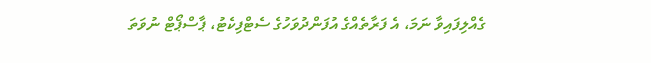ގެއްލިފައިވާ ނަމަ، އެ ފަރާތެއްގެ އުފަންދުވަހުގެ ސެޓްފިކެޓު، ޕާސްޕޯޓް ނުވަތަ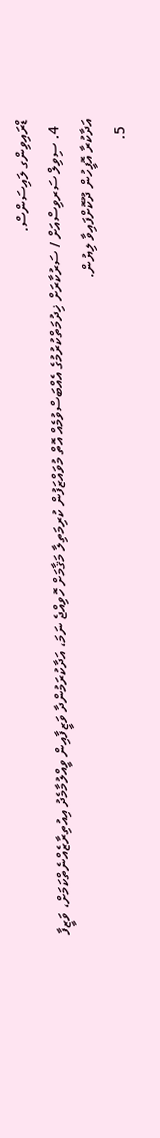ޑްރައިވިންގ ލައިސަންސް.
  4. ސިވިލް ސަރވިސްއަށް / ސަރުކާރަށް ޚިދުމަތްކުރުމުގެ އެއްބަސްވުމެއް އޮތް މުވައްޒަފުން ކުރިމަތިލާ މަޤާމަށް ހޮވިއްޖެ ނަމަ، އަދާކުރަމުންދާ ވަޒީފާއިން ވީއްލުމާމެދު އިއުތިރާޒެއްނެތްކަމަށް، ވަޒީފާ އަދާކުރާ އޮފީހުން ދޫކޮށްފައިވާ ލިޔުން.
  5.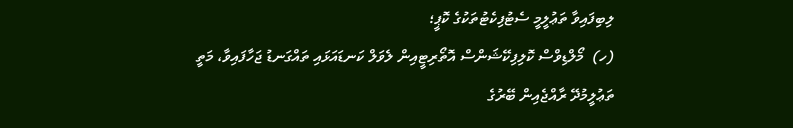ލިބިފައިވާ ތަޢުލީމީ ސެޓުފިކެޓުތަކުގެ ކޮޕީ؛
(ހ)  މޯލްޑިވްސް ކޮލިފިކޭޝަންސް އޮތޯރިޓީއިން ލެވަލް ކަނޑައަޅައި ތައްގަނޑު ޖަހާފައިވާ، މަތީ ތަޢުލީމުދޭ ރާއްޖެއިން ބޭރުގެ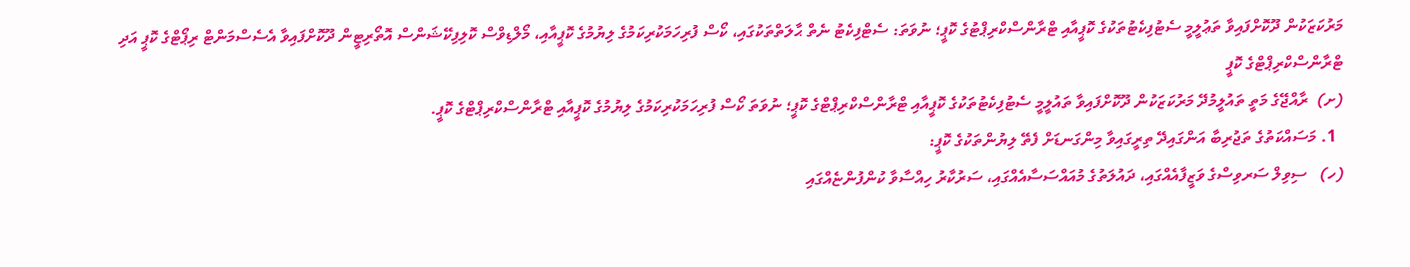މަރުކަޒަކުން ދޫކޮށްފައިވާ ތަޢުލީމީ ސެޓުފިކެޓުތަކުގެ ކޮޕީއާއި ޓްރާންސްކްރިޕްޓުގެ ކޮޕީ؛ ނުވަތަ: ސެޓްފިކެޓު ނެތް ޙާލަތްތަކުގައި، ކޯސް ފުރިހަމަކުރިކަމުގެ ލިޔުމުގެ ކޮޕީއާއި، މޯލްޑިވްސް ކޮލިފިކޭޝަންސް އޮތޯރިޓީން ދޫކޮށްފައިވާ އެސެސްމަންޓް ރިޕޯޓްގެ ކޮޕީ އަދި ޓްރާންސްކްރިޕްޓްގެ ކޮޕީ
(ށ)  ރާއްޖޭގެ މަތީ ތައުލީމުދޭ މަރުކަޒަކުން ދޫކޮށްފައިވާ ތައުލީމީ ސެޓުފިކެޓުތަކުގެ ކޮޕީއާއި ޓްރާންސްކްރިޕްޓްގެ ކޮޕީ؛ ނުވަތަ ކޯސް ފުރިހަމަކުރިކަމުގެ ލިޔުމުގެ ކޮޕީއާއި ޓްރާންސްކްރިޕްޓްގެ ކޮޕީ.
  1. މަސައްކަތުގެ ތަޖުރިބާ އަންގައިދޭ ތިރީގައިވާ މިންގަނޑަށް ފެތޭ ލިޔުންތަކުގެ ކޮޕީ:
(ހ)   ސިވިލް ސަރވިސްގެ ވަޒީފާއެއްގައި، ދައުލަތުގެ މުއައްސަސާއެއްގައި، ސަރުކާރު ހިއްސާވާ ކުންފުންޏެއްގައި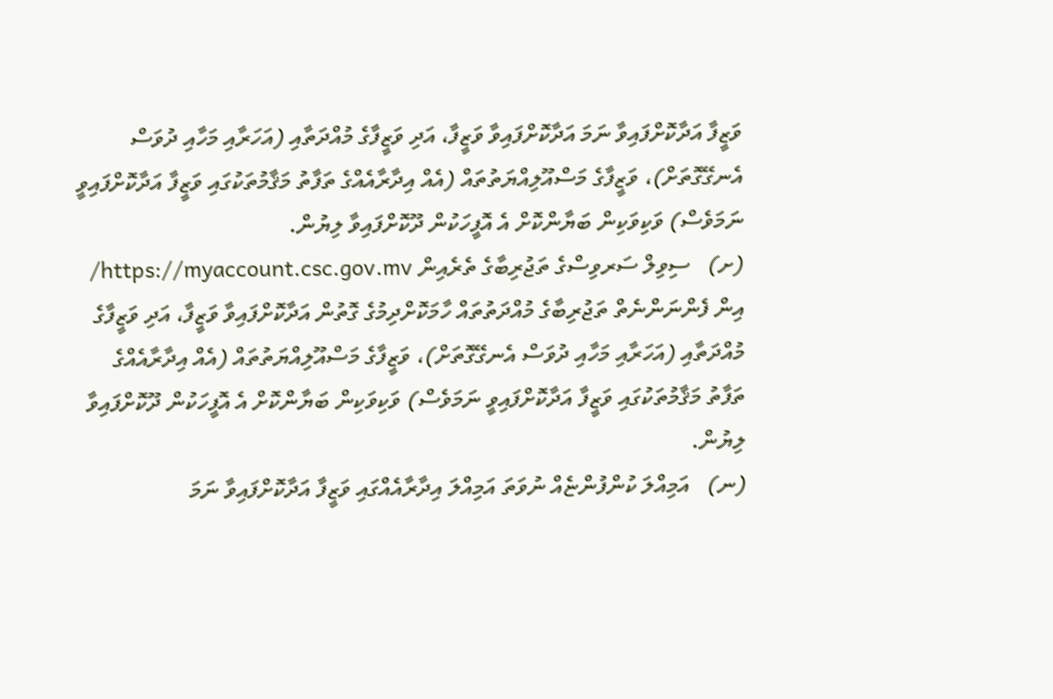ވަޒީފާ އަދާކޮށްފައިވާ ނަމަ އަދާކޮށްފައިވާ ވަޒީފާ، އަދި ވަޒީފާގެ މުއްދަތާއި (އަހަރާއި މަހާއި ދުވަސް އެނގޭގޮތަށް)، ވަޒީފާގެ މަސްއޫލިއްޔަތުތައް (އެއް އިދާރާއެއްގެ ތަފާތު މަޤާމުތަކުގައި ވަޒީފާ އަދާކޮށްފައިވީ ނަމަވެސް) ވަކިވަކިން ބަޔާންކޮށް އެ އޮފީހަކުން ދޫކޮށްފައިވާ ލިޔުން.
(ށ)   ސިވިލް ސަރވިސްގެ ތަޖުރިބާގެ ތެރެއިން https://myaccount.csc.gov.mv/ އިން ފެންނަންނެތް ތަޖުރިބާގެ މުއްދަތުތައް ހާމަކޮށްދިމުގެ ގޮތުން އަދާކޮށްފައިވާ ވަޒީފާ، އަދި ވަޒީފާގެ މުއްދަތާއި (އަހަރާއި މަހާއި ދުވަސް އެނގޭގޮތަށް)، ވަޒީފާގެ މަސްއޫލިއްޔަތުތައް (އެއް އިދާރާއެއްގެ ތަފާތު މަޤާމުތަކުގައި ވަޒީފާ އަދާކޮށްފައިވީ ނަމަވެސް) ވަކިވަކިން ބަޔާންކޮށް އެ އޮފީހަކުން ދޫކޮށްފައިވާ ލިޔުން.
(ނ)   އަމިއްލަ ކުންފުންޏެއް ނުވަތަ އަމިއްލަ އިދާރާއެއްގައި ވަޒީފާ އަދާކޮށްފައިވާ ނަމަ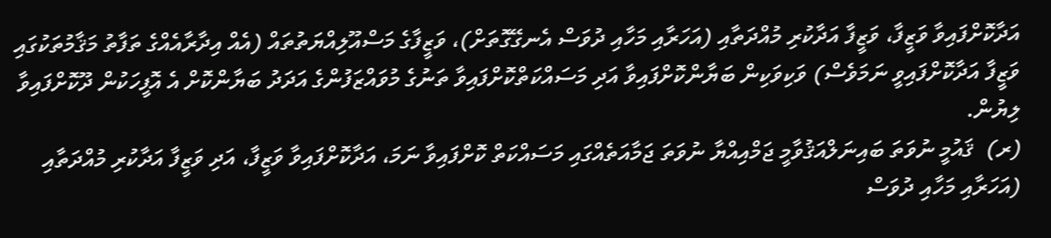އަދާކޮށްފައިވާ ވަޒީފާ، ވަޒީފާ އަދާކުރި މުއްދަތާއި (އަހަރާއި މަހާއި ދުވަސް އެނގޭގޮތަށް)، ވަޒީފާގެ މަސްއޫލިއްޔަތުތައް (އެއް އިދާރާއެއްގެ ތަފާތު މަޤާމުތަކުގައި ވަޒީފާ އަދާކޮށްފައިވީ ނަމަވެސް) ވަކިވަކިން ބަޔާންކޮށްފައިވާ އަދި މަސައްކަތްކޮށްފައިވާ ތަނުގެ މުވައްޒަފުންގެ އަދަދު ބަޔާންކޮށް އެ އޮފީހަކުން ދޫކޮށްފައިވާ ލިޔުން.
(ރ)  ޤައުމީ ނުވަތަ ބައިނަލްއަޤުވާމީ ޖަމްއިއްޔާ ނުވަތަ ޖަމާއަތެއްގައި މަސައްކަތް ކޮށްފައިވާ ނަމަ، އަދާކޮށްފައިވާ ވަޒީފާ، އަދި ވަޒީފާ އަދާކުރި މުއްދަތާއި (އަހަރާއި މަހާއި ދުވަސް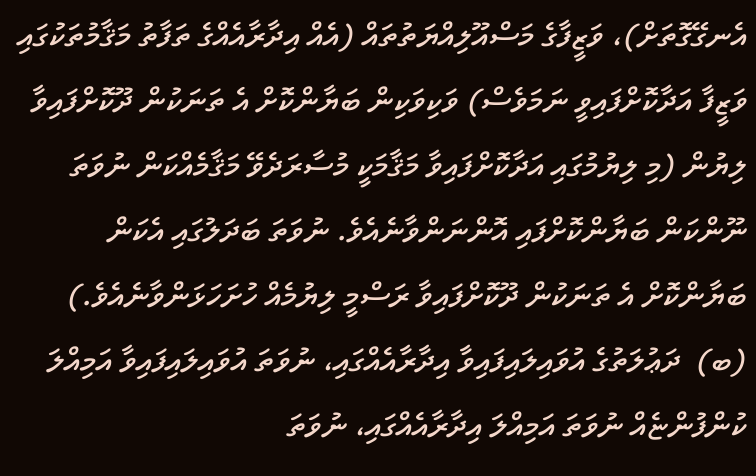އެނގޭގޮތަށް)، ވަޒީފާގެ މަސްއޫލިއްޔަތުތައް (އެއް އިދާރާއެއްގެ ތަފާތު މަޤާމުތަކުގައި ވަޒީފާ އަދާކޮށްފައިވީ ނަމަވެސް) ވަކިވަކިން ބަޔާންކޮށް އެ ތަނަކުން ދޫކޮށްފައިވާ ލިޔުން (މި ލިޔުމުގައި އަދާކޮށްފައިވާ މަޤާމަކީ މުސާރަދެވޭ މަޤާމެއްކަން ނުވަތަ ނޫންކަން ބަޔާންކޮށްފައި އޮންނަންވާނެއެވެ. ނުވަތަ ބަދަލުގައި އެކަން ބަޔާންކޮށް އެ ތަނަކުން ދޫކޮށްފައިވާ ރަސްމީ ލިޔުމެއް ހުށަހަޅަންވާނެއެވެ.)
(ބ)  ދަޢުލަތުގެ އުވައިލައިފައިވާ އިދާރާއެއްގައި، ނުވަތަ އުވައިލައިފައިވާ އަމިއްލަ ކުންފުންޏެއް ނުވަތަ އަމިއްލަ އިދާރާއެއްގައި، ނުވަތަ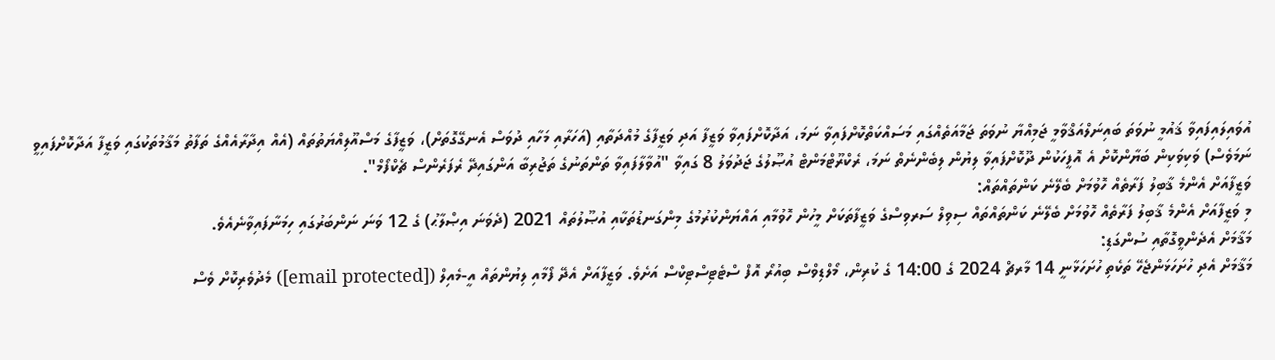އުވައިލައިފައިވާ ޤައުމީ ނުވަތަ ބައިނަލްއަޤްވާމީ ޖަމިއްޔާ ނުވަތަ ޖަމާއަތެއްގައި މަސައްކަތްކޮށްފައިވާ ނަމަ، އަދާކޮށްފައިވާ ވަޒީފާ އަދި ވަޒީފާގެ މުއްދަތާއި (އަހަރާއި މަހާއި ދުވަސް އެނގޭގޮތަށް)، ވަޒީފާގެ މަސްއޫލިއްޔަތުތައް (އެއް އިދާރާއެއްގެ ތަފާތު މަޤާމުތަކުގައި ވަޒީފާ އަދާކޮށްފައިވީ ނަމަވެސް) ވަކިވަކިން ބަޔާންކޮށް އެ އޮފީހަކުން ދޫކޮށްފައިވާ ލިޔުން ލިބެންނެތް ނަމަ، ރެކްރޫޓްމަންޓް އުޞޫލުގެ ޖަދުވަލު 8 ގައިވާ "އުވާލާފައިވާ ތަންތަނުގެ ތަޖުރިބާ އަންގައިދޭ ރެފަރެންސް ޗެކްފޯމް".
ވަޒީފާއަށް އެންމެ ޤާބިލު ފަރާތެއް ހޮވުމަށް ބެލޭނެ ކަންތައްތައް:
މި ވަޒީފާއަށް އެންމެ ޤާބިލު ފަރާތެއް ހޮވުމަށް ބެލޭނެ ކަންތައްތައް ސިވިލް ސަރވިސްގެ ވަޒީފާތަކަށް މީހުން ހޮވުމާއި އައްޔަންކުރުމުގެ މިންގަނޑުތަކާއި އުޞޫލުތައް 2021 (ދެވަނަ އިޞްލާޙު) ގެ 12 ވަނަ ނަންބަރުގައި ހިމަނާފައިވާނެއެވެ.
މަޤާމަށް އެދެންވީގޮތާއި ސުންގަޑި:
މަޤާމަށް އެދި ހުށަހަޅަންޖެހޭ ތަކެތި ހުށަހަޅާނީ 14 މާރޗް 2024 ގެ 14:00 ގެ ކުރިން، މޯލްޑިވްސް ބިއުރޯ އޮފް ސްޓެޓިސްޓިކްސް އަށެވެ. ވަޒީފާއަށް އެދޭ ފޯމާއި ލިޔުންތައް އީ-މެއިލް ([email protected]) މެދުވެރިކޮށް ވެސް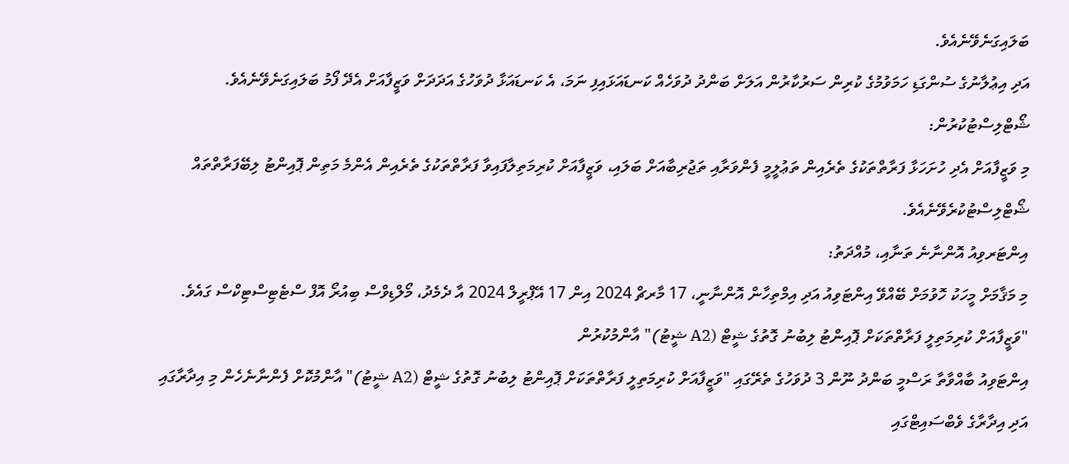ބަލައިގަނެވޭނެއެވެ.
އަދި އިޢުލާނުގެ ސުންގަޑި ހަމަވުމުގެ ކުރިން ސަރުކާރުން އަލަށް ބަންދު ދުވަހެއް ކަނޑައަޅައިފި ނަމަ، އެ ކަނޑައަޅާ ދުވަހުގެ އަދަދަށް ވަޒީފާއަށް އެދޭ ފޯމު ބަލައިގަނެވޭނެއެވެ.
ޝޯޓްލިސްޓުކުރުން:
މި ވަޒީފާއަށް އެދި ހުށަހަޅާ ފަރާތްތަކުގެ ތެރެއިން ތަޢުލީމީ ފެންވަރާއި ތަޖުރިބާއަށް ބަލައި، ވަޒީފާއަށް ކުރިމަތިލާފައިވާ ފަރާތްތަކުގެ ތެރެއިން އެންމެ މަތިން ޕޮއިންޓު ލިބޭފަރާތްތައް ޝޯޓްލިސްޓުކުރެވޭނެއެވެ.
އިންޓަރވިއު އޮންނާނެ ތަނާއި، މުއްދަތު:
މި މަޤާމަށް މީހަކު ހޮވުމަށް ބޭއްވޭ އިންޓަވިއު އަދި އިމްތިހާން އޮންނާނީ، 17 މާރޗް 2024 އިން 17 އޭޕްރީލް 2024 އާ ދެމެދު، މޯލްޑިވްސް ބިއުރޯ އޮފް ސްޓެޓިސްޓިކްސް ގައެވެ.
"ވަޒީފާއަށް ކުރިމަތިލީ ފަރާތްތަކަށް ޕޮއިންޓު ލިބުނު ގޮތުގެ ޝީޓް (A2 ޝީޓު)" އާންމުކުރުން
އިންޓަވިއު ބާއްވާތާ ރަސްމީ ބަންދު ނޫން 3 ދުވަހުގެ ތެރޭގައި "ވަޒީފާއަށް ކުރިމަތިލީ ފަރާތްތަކަށް ޕޮއިންޓު ލިބުނު ގޮތުގެ ޝީޓް (A2 ޝީޓު)" އާންމުކޮށް ފެންނާނެހެން މި އިދާރާގައި އަދި އިދާރާގެ ވެބްސައިޓްގައި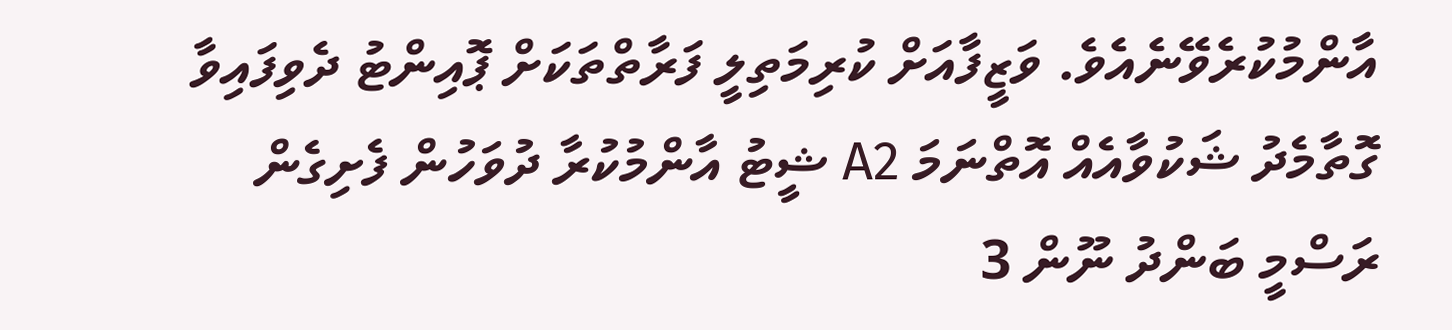އާންމުކުރެވޭނެއެވެ. ވަޒީފާއަށް ކުރިމަތިލީ ފަރާތްތަކަށް ޕޮއިންޓު ދެވިފައިވާ ގޮތާމެދު ޝަކުވާއެއް އޮތްނަމަ A2 ޝީޓު އާންމުކުރާ ދުވަހުން ފެށިގެން ރަސްމީ ބަންދު ނޫން 3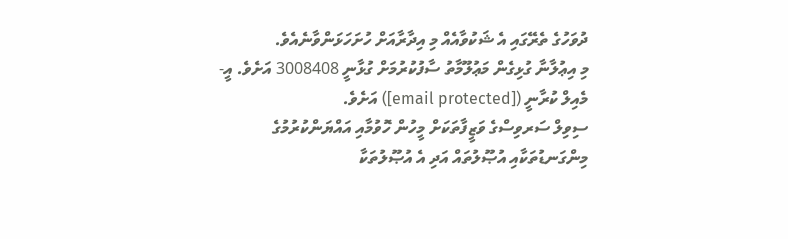ދުވަހުގެ ތެރޭގައި އެ ޝަކުވާއެއް މި އިދާރާއަށް ހުށަހަޅަންވާނެއެވެ.
މި އިޢުލާނާ ގުޅިގެން މަޢުލޫމާތު ސާފުކުރުމަށް ގުޅާނީ 3008408 އަށެވެ. އީ-މެއިލް ކުރާނީ ([email protected]) އަށެވެ.
ސިވިލް ސަރވިސްގެ ވަޒީފާތަކަށް މީހުން ހޮވުމާއި އައްޔަންކުރުމުގެ މިންގަނޑުތަކާއި އުޞޫލުތައް އަދި އެ އުޞޫލުތަކާ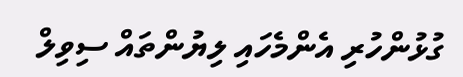ގުޅުންހުރި އެންމެހައި ލިޔުންތައް ސިވިލް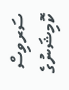ސަރވިސް ކޮމިޝަނުގެ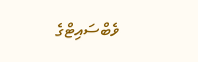ވެބްސައިޓްގެ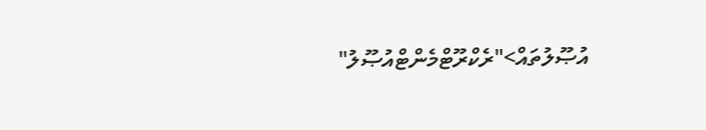އުޞޫލުތައް>"ރެކްރޫޓްމެންޓްއުޞޫލު"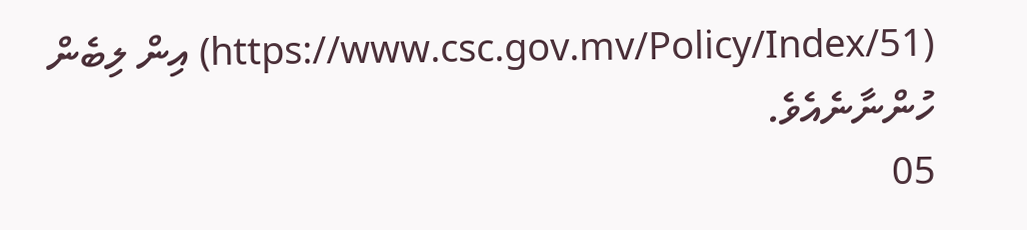(https://www.csc.gov.mv/Policy/Index/51) އިން ލިބެން ހުންނާނެއެވެ.
05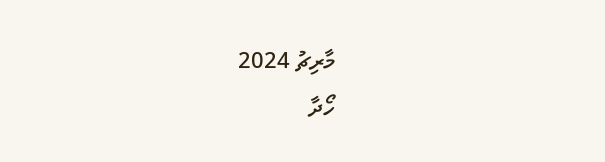މާރިޗު 2024
ހޯދާ